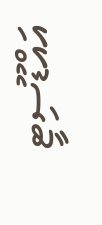އައްޑޫސިޓީ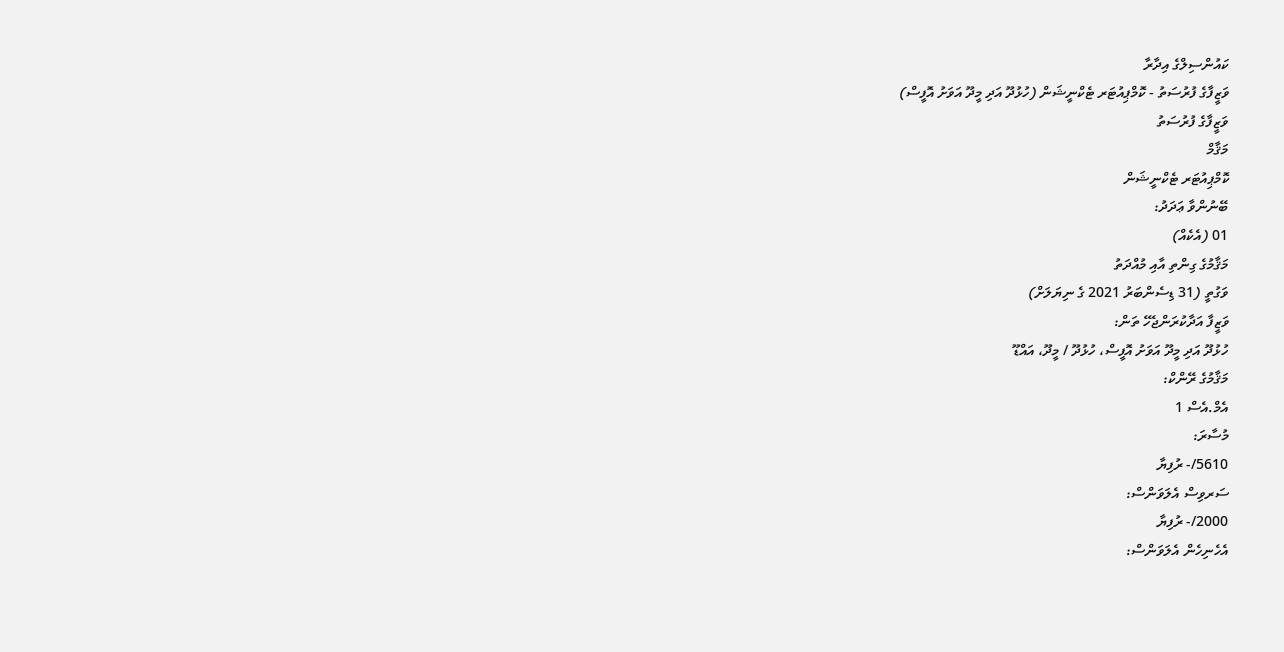ކައުންސިލްގެ އިދާރާ
ވަޒީފާގެ ފުރުސަތު - ކޮމްޕިއުޓަރ ޓެކްނީޝަން (ހުޅުދޫ އަދި މީދޫ އަވަށު އޮފީސް)
ވަޒީފާގެ ފުރުސަތު
މަޤާމް
ކޮމްޕިއުޓަރ ޓެކްނީޝަން
ބޭނުންވާ ޢަދަދު:
01 (އެކެއް)
މަޤާމުގެ ގިންތި އާއި މުއްދަތު
ވަގުތީ (31 ޑިސެންބަރު 2021 ގެ ނިޔަލަށް)
ވަޒީފާ އަދާކުރަންޖެހޭ ތަން:
ހުޅުދޫ އަދި މީދޫ އަވަށު އޮފީސް، ހުޅުދޫ / މީދޫ، އައްޑޫ
މަޤާމުގެ ރޭންކް:
އެމް.އެސް 1
މުސާރަ:
5610/- ރުފިޔާ
ސަރވިސް އެލަވަންސް:
2000/- ރުފިޔާ
އެހެނިހެން އެލަވަންސް: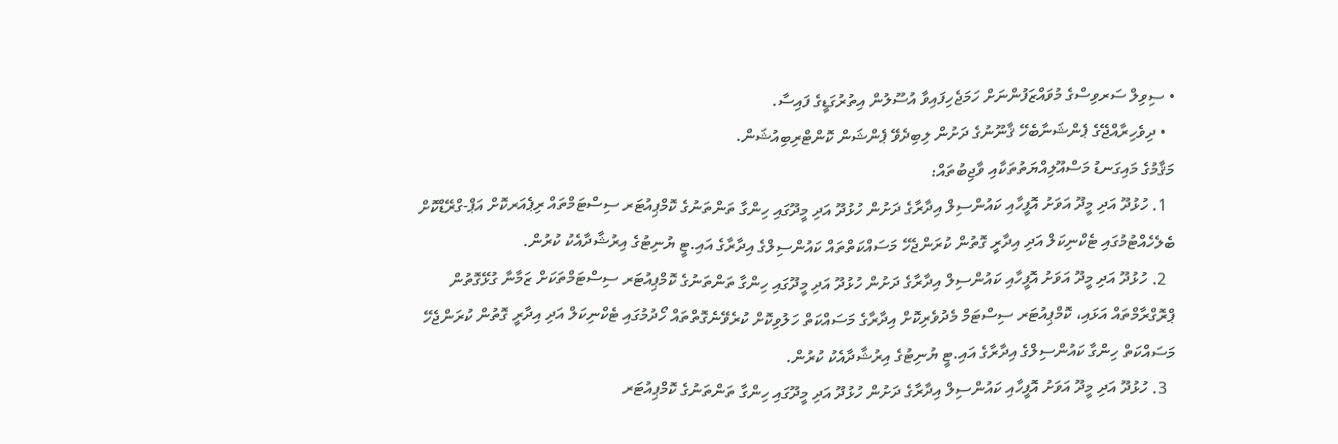• ސިވިލް ސަރވިސްގެ މުވައްޒަފުންނަށް ހަމަޖެހިފައިވާ އުސޫލުން އިތުރުގަޑީގެ ފައިސާ.
  • ދިވެހިރާއްޖޭގެ ޕެންޝަނާބެހޭ ޤާނޫނުގެ ދަށުން ލިބިދެވޭ ޕެންޝަން ކޮންޓްރިބިއުޝަން.
މަޤާމުގެ މައިގަނޑު މަސްއޫލިއްޔަތުތަކާއި ވާޖިބުތައް:
  1. ހުޅުދޫ އަދި މީދޫ އަވަށު އޮފީހާއި ކައުންސިލް އިދާރާގެ ދަށުން ހުޅުދޫ އަދި މީދޫގައި ހިންގާ ތަންތަނުގެ ކޮމްޕިއުޓަރ ސިސްޓަމްތައް ރިޕެއަރކޮށް އަޕް-ގްރޭޑްކޮށް ބެލެހެއްޓުމުގައި ޓެކްނިކަލް އަދި އިދާރީ ގޮތުން ކުރަންޖެހޭ މަސައްކަތްތައް ކައުންސިލްގެ އިދާރާގެ އައި.ޓީ ޔުނިޓުގެ އިރުޝާދާއެކު ކުރުން.
  2. ހުޅުދޫ އަދި މީދޫ އަވަށު އޮފީހާއި ކައުންސިލް އިދާރާގެ ދަށުން ހުޅުދޫ އަދި މީދޫގައި ހިންގާ ތަންތަނުގެ ކޮމްޕިއުޓަރ ސިސްޓަމްތަކަށް ޒަމާނާ ގުޅޭގޮތުން ޕްރޮގްރާމްތައް އަޅައި، ކޮމްޕިއުޓަރ ސިސްޓަމް މެދުވެރިކޮށް އިދާރާގެ މަސައްކަތް ހަލުވިކޮށް ކުރެވޭނެގޮތްތައް ހޯދުމުގައި ޓެކްނިކަލް އަދި އިދާރީ ގޮތުން ކުރަންޖެހޭ މަސައްކަތް ހިންގާ ކައުންސިލްގެ އިދާރާގެ އައި.ޓީ ޔުނިޓުގެ އިރުޝާދާއެކު ކުރުން.
  3. ހުޅުދޫ އަދި މީދޫ އަވަށު އޮފީހާއި ކައުންސިލް އިދާރާގެ ދަށުން ހުޅުދޫ އަދި މީދޫގައި ހިންގާ ތަންތަނުގެ ކޮމްޕިއުޓަރ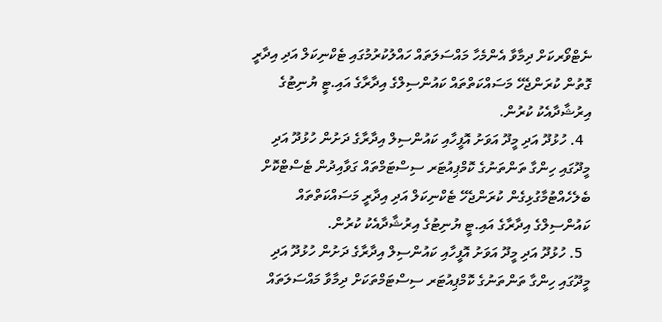ނެޓްވޯރކަށް ދިމާވާ އެންމެހާ މައްސަލަތައް ހައްލުކުރުމުގައި ޓެކްނިކަލް އަދި އިދާރީ ގޮތުން ކުރަންޖެހޭ މަސައްކަތްތައް ކައުންސިލްގެ އިދާރާގެ އައި.ޓީ ޔުނިޓުގެ އިރުޝާދާއެކު ކުރުން.
  4. ހުޅުދޫ އަދި މީދޫ އަވަށު އޮފީހާއި ކައުންސިލް އިދާރާގެ ދަށުން ހުޅުދޫ އަދި މީދޫގައި ހިންގާ ތަންތަނުގެ ކޮމްޕިއުޓަރ ސިސްޓަމްތައް ގަވާއިދުން ޓެސްޓްކޮށް ބެލެހެއްޓުމާގުޅިގެން ކުރަންޖެހޭ ޓެކްނިކަލް އަދި އިދާރީ މަސައްކަތްތައް ކައުންސިލްގެ އިދާރާގެ އައި.ޓީ ޔުނިޓުގެ އިރުޝާދާއެކު ކުރުން.
  5. ހުޅުދޫ އަދި މީދޫ އަވަށު އޮފީހާއި ކައުންސިލް އިދާރާގެ ދަށުން ހުޅުދޫ އަދި މީދޫގައި ހިންގާ ތަންތަނުގެ ކޮމްޕިއުޓަރ ސިސްޓަމްތަކަށް ދިމާވާ މައްސަލަތައް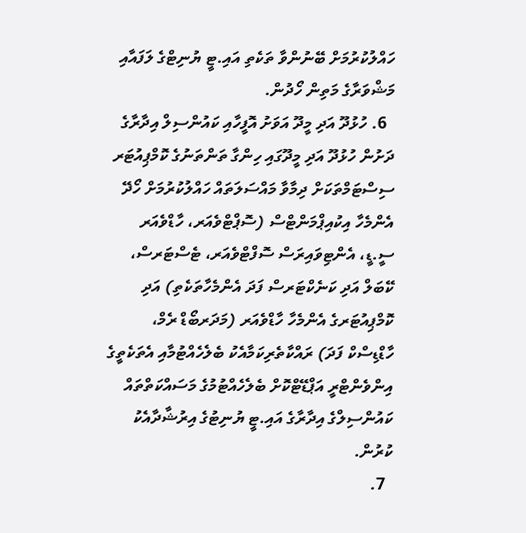ހައްލުކުރުމަށް ބޭނުންވާ ތަކެތި އައި.ޓީ ޔުނިޓްގެ ލަފައާއި މަޝްވަރާގެ މަތިން ހޯދުން.
  6. ހުޅުދޫ އަދި މީދޫ އަވަށު އޮފީހާއި ކައުންސިލް އިދާރާގެ ދަށުން ހުޅުދޫ އަދި މީދޫގައި ހިންގާ ތަންތަނުގެ ކޮމްޕިއުޓަރ ސިސްޓަމްތަކަށް ދިމާވާ މައްސަލަތައް ހައްލުކުރުމަށް ހޯދޭ އެންމެހާ އިކުއިޕްމަންޓްސް (ސޮޕްޓްވެއަރ، ހާޑްވެއަރ ސީ.ޑީ، އެންޓިވައިރަސް ސޮފްޓްވެއަރ، ޓެސްޓަރސް، ކޭބަލް އަދި ކަނެކްޓަރސް ފަދަ އެންމެހާތަކެތި) އަދި ކޮމްޕިއުޓަރގެ އެންމެހާ ހާޑްވެއަރ (މަދަރބޯޑް ރެމް، ހާޑްޑިސްކް ފަދަ) ރައްކާތެރިކަމާއެކު ބެލެހެއްޓުމާއި އެތަކެތީގެ އިންވެންޓްރީ އަޕްޑޭޓްކޮށް ބެލެހެއްޓުމުގެ މަސައްކަތްތައް ކައުންސިލްގެ އިދާރާގެ އައި.ޓީ ޔުނިޓުގެ އިރުޝާދާއެކު ކުރުން.
  7.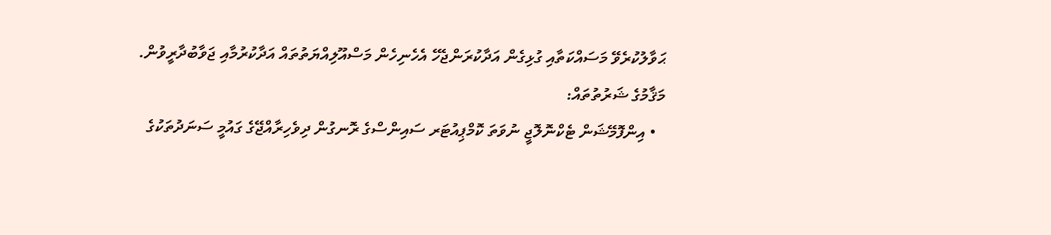ޙަވާލުކުރެވޭ މަސައްކަތާއި ގުޅިގެން އަދާކުރަންޖެހޭ އެހެނިހެން މަސްއޫލިއްޔަތުތައް އަދާކުރުމާއި ޖަވާބުދާރީވުން.
މަޤާމުގެ ޝަރުތުތައް:
  • އިންފޮމޭޝަން ޓެކްނޮލޮޖީ ނުވަތަ ކޮމްޕިއުޓަރ ސައިންސްގެ ރޮނގުން ދިވެހިރާއްޖޭގެ ގައުމީ ސަނަދުތަކުގެ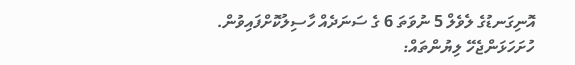އޮނިގަނޑުގެ ލެވެލް 5 ނުވަތަ 6 ގެ ސަނަދެއް ހާސިލުކޮށްފައިވުން.
ހުށަހަޅަންޖެހޭ ލިޔުންތައް: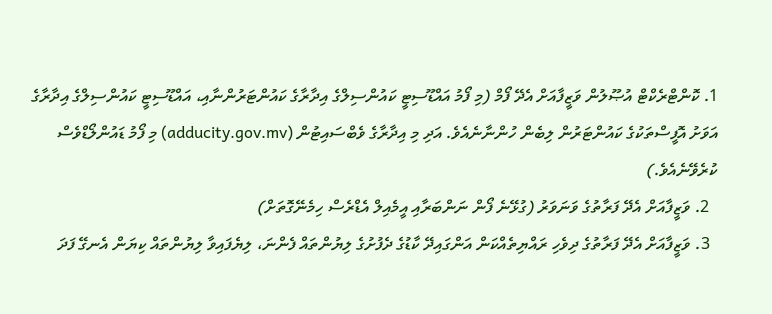1. ކޮންޓްރެކްޓް އުޞޫލުން ވަޒީފާއަށް އެދޭ ފޯމް (މި ފޯމު އައްޑޫސިޓީ ކައުންސިލްގެ އިދާރާގެ ކައުންޓަރުންނާއި، އައްޑޫސިޓީ ކައުންސިލްގެ އިދާރާގެ އަވަށު އޮފީސްތަކުގެ ކައުންޓަރުން ލިބެން ހުންނާނެއެވެ. އަދި މި އިދާރާގެ ވެބްސައިޓުން (adducity.gov.mv) މި ފޯމު ޑައުންލޯޑްވެސް ކުރެވޭނެއެވެ.)
  2. ވަޒީފާއަށް އެދޭ ފަރާތުގެ ވަނަވަރު (ގުޅޭނެ ފޯން ނަންބަރާއި އީމެއިލް އެޑްރެސް ހިމެނޭގޮތަށް)
  3. ވަޒީފާއަށް އެދޭ ފަރާތުގެ ދިވެހި ރައްޔިތެއްކަން އަންގައިދޭ ކާޑުގެ ދެފުށުގެ ލިޔުންތައް ފެންނަ، ލިޔެފައިވާ ލިޔުންތައް ކިޔަން އެނގޭ ފަދަ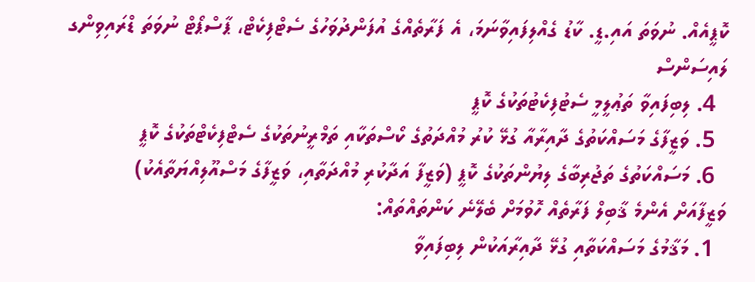ކޮޕީއެއް. ނުވަތަ އައި.ޑީ. ކާޑު ގެއްލިފައިވާނަމަ، އެ ފަރާތެއްގެ އުފަންދުވަހުގެ ސެޓްފިކެޓް، ޕާސްޕޯޓް ނުވަތަ ޑްރައިވިންގ ލައިސަންސް
  4. ލިބިފައިވާ ތަޢުލީމީ ސެޓުފިކެޓުތަކުގެ ކޮޕީ
  5. ވަޒީފާގެ މަސައްކަތުގެ ދާއިރާއާ ގުޅޭ ކުރު މުއްދަތުގެ ކޯސްތަކާއި ތަމްރީނުތަކުގެ ސެޓްފިކެޓްތަކުގެ ކޮޕީ
  6. މަސައްކަތުގެ ތަޖުރިބާގެ ލިޔުންތަކުގެ ކޮޕީ (ވަޒީފާ އަދާކުރި މުއްދަތާއި، ވަޒީފާގެ މަސްއޫލިއްޔަތާއެކު)
ވަޒީފާއަށް އެންމެ ޤާބިލް ފަރާތެއް ހޮވުމަށް ބެލޭނެ ކަންތައްތައް:
  1. މަޤާމުގެ މަސައްކަތާއި ގުޅޭ ދާއިރާއަކުން ލިބިފައިވާ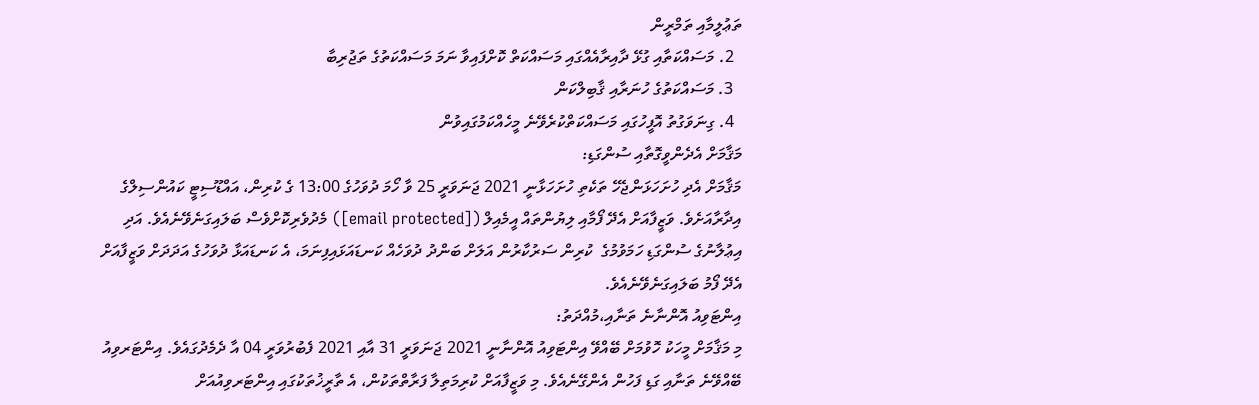ތަޢުލީމާއި ތަމްރީން
  2. މަސައްކަތާއި ގުޅޭ ދާއިރާއެއްގައި މަސައްކަތް ކޮށްފައިވާ ނަމަ މަސައްކަތުގެ ތަޖުރިބާ
  3. މަސައްކަތުގެ ހުނަރާއި ޤާބިލްކަން
  4. ގިނަވަގުތު އޮފީހުގައި މަސައްކަތްކުރެވޭނެ މީހެއްކަމުގައިވުން
މަޤާމަށް އެދެންވީގޮތާއި ސުންގަޑި:
މަޤާމަށް އެދި ހުށަހަޅަންޖެހޭ ތަކެތި ހުށަހަޅާނީ 2021 ޖަނަވަރީ 25 ވާ ހޯމަ ދުވަހުގެ 13:00 ގެ ކުރިން، އައްޑޫސިޓީ ކައުންސިލްގެ އިދާރާއަށެވެ. ވަޒީފާއަށް އެދޭ ފޯމާއި ލިޔުންތައް އީމެއިލް ([email protected]) މެދުވެރިކޮށްވެސް ބަލައިގަނެވޭނެއެވެ. އަދި އިޢުލާނުގެ ސުންގަޑި ހަމަވުމުގެ  ކުރިން ސަރުކާރުން އަލަށް ބަންދު ދުވަހެއް ކަނޑައަޅައިފިނަމަ، އެ ކަނޑައަޅާ ދުވަހުގެ އަދަދަށް ވަޒީފާއަށް އެދޭ ފޯމު ބަލައިގަނެވޭނެއެވެ.
އިންޓަވިއު އޮންނާނެ ތަނާއި،މުއްދަތު:
މި މަޤާމަށް މީހަކު ހޮވުމަށް ބޭއްވޭ އިންޓަވިއު އޮންނާނީ 2021 ޖަނަވަރީ 31 އާއި 2021 ފެބުރުވަރީ 04 އާ ދެމެދުގައެވެ. އިންޓަރވިއު ބޭއްވޭނެ ތަނާއި ގަޑި ފަހުން އެންގޭނެއެވެ. މި ވަޒީފާއަށް ކުރިމަތިލާ ފަރާތްތަކުން، އެ ތާރީޚުތަކުގައި އިންޓަރވިއުއަށް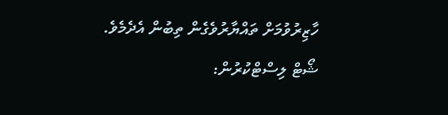ހާޒިރުވުމަށް ތައްޔާރުވެގެން ތިބުން އެދެމެވެ.
ޝޯޓް ލިސްޓްކުރުން: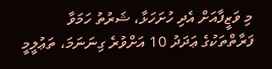މި ވަޒީފާއަށް އެދި ހުށަހަޅާ، ޝަރުތު ހަމަވާ ފަރާތްތަކުގެ ޢަދަދު 10 އަށްވުރެ ގިނަނަމަ، ތަޢުލީމީ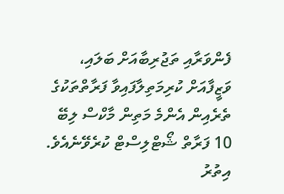ފެންވަރާއި ތަޖުރިބާއަށް ބަލައި، ވަޒީފާއަށް ކުރިމަތިލާފައިވާ ފަރާތްތަކުގެ ތެރެއިން އެންމެ މަތިން މާކްސް ލިބޭ 10 ފަރާތް ޝޯޓްލިސްޓް ކުރެވޭނެއެވެ.
އިތުރު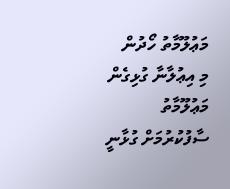މަޢުލޫމާތު ހޯދުން
މި އިޢުލާނާ ގުޅިގެން މަޢުލޫމާތު ސާފުކުރުމަށް ގުޅާނީ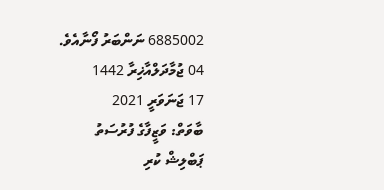6885002 ނަންބަރު ފޯނާއެވެ.
04 ޖުމާދަލްއާޚިރާ 1442
17 ޖަނަވަރީ 2021
ބާވަތް: ވަޒީފާގެ ފުރުސަތު
ޕަބްލިޝް ކުރި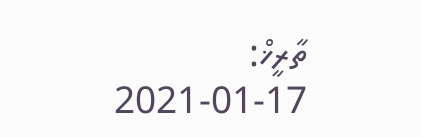ތާރީޚް: 17-01-2021